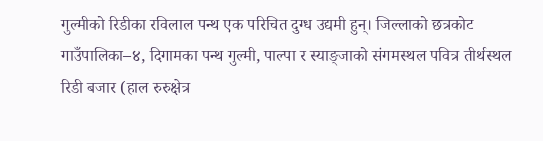गुल्मीको रिडीका रविलाल पन्थ एक परिचित दुग्ध उद्यमी हुन्। जिल्लाको छत्रकोट गाउँपालिका–४, दिगामका पन्थ गुल्मी, पाल्पा र स्याङ्जाको संगमस्थल पवित्र तीर्थस्थल रिडी बजार (हाल रुरुक्षेत्र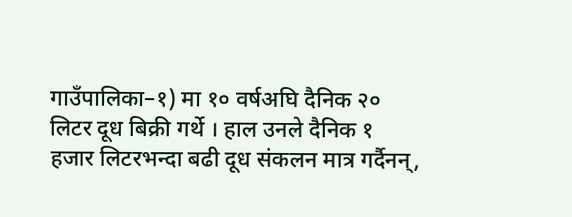गाउँपालिका–१) मा १० वर्षअघि दैनिक २० लिटर दूध बिक्री गर्थे । हाल उनले दैनिक १ हजार लिटरभन्दा बढी दूध संकलन मात्र गर्दैनन्,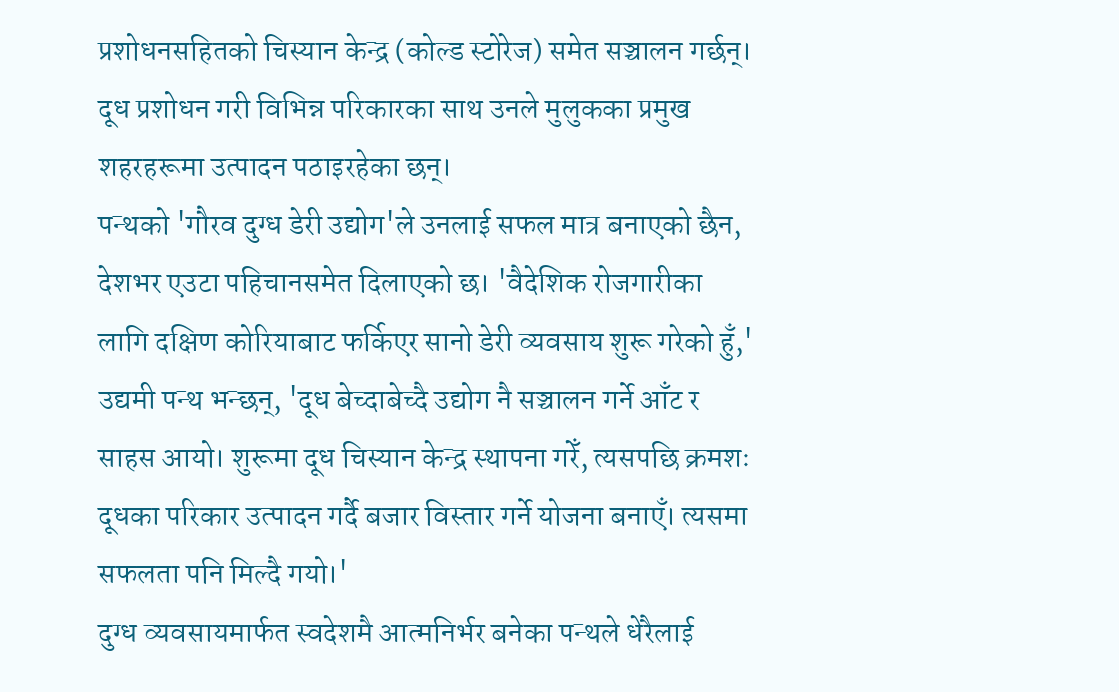प्रशोधनसहितको चिस्यान केन्द्र (कोल्ड स्टोरेज) समेत सञ्चालन गर्छन्। दूध प्रशोधन गरी विभिन्न परिकारका साथ उनले मुलुकका प्रमुख शहरहरूमा उत्पादन पठाइरहेका छन्।
पन्थको 'गौरव दुग्ध डेरी उद्योग'ले उनलाई सफल मात्र बनाएको छैन, देशभर एउटा पहिचानसमेत दिलाएको छ। 'वैदेशिक रोजगारीका लागि दक्षिण कोरियाबाट फर्किएर सानो डेरी व्यवसाय शुरू गरेको हुँ,' उद्यमी पन्थ भन्छन्, 'दूध बेच्दाबेच्दै उद्योग नै सञ्चालन गर्ने आँट र साहस आयो। शुरूमा दूध चिस्यान केन्द्र स्थापना गरेँ, त्यसपछि क्रमशः दूधका परिकार उत्पादन गर्दै बजार विस्तार गर्ने योजना बनाएँ। त्यसमा सफलता पनि मिल्दै गयो।'
दुग्ध व्यवसायमार्फत स्वदेशमै आत्मनिर्भर बनेका पन्थले धेरैलाई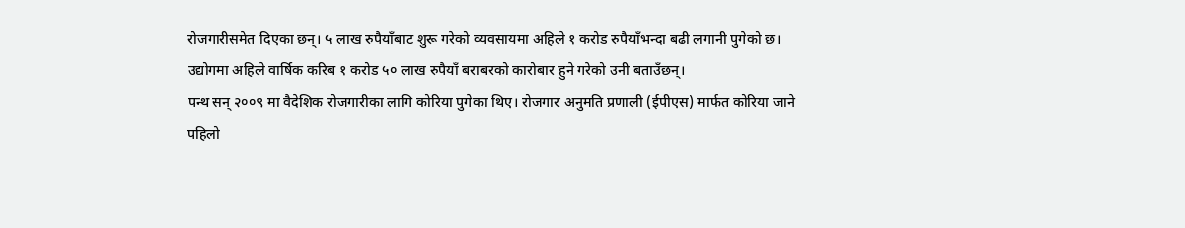रोजगारीसमेत दिएका छन्। ५ लाख रुपैयाँबाट शुरू गरेको व्यवसायमा अहिले १ करोड रुपैयाँभन्दा बढी लगानी पुगेको छ। उद्योगमा अहिले वार्षिक करिब १ करोड ५० लाख रुपैयाँ बराबरको कारोबार हुने गरेको उनी बताउँछन्।
पन्थ सन् २००९ मा वैदेशिक रोजगारीका लागि कोरिया पुगेका थिए। रोजगार अनुमति प्रणाली (ईपीएस) मार्फत कोरिया जाने पहिलो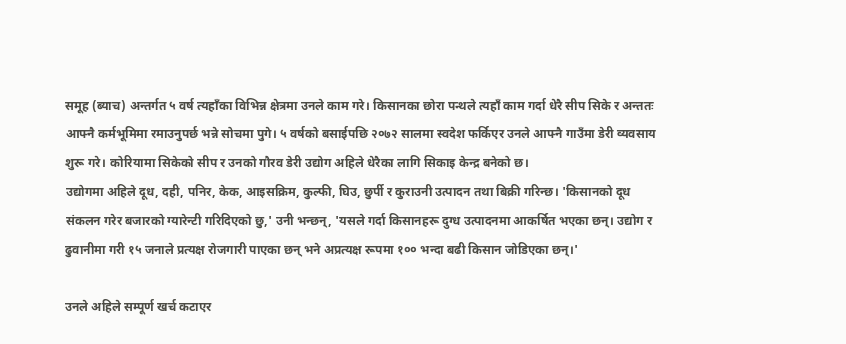समूह (ब्याच) अन्तर्गत ५ वर्ष त्यहाँका विभिन्न क्षेत्रमा उनले काम गरे। किसानका छोरा पन्थले त्यहाँ काम गर्दा धेरै सीप सिके र अन्ततः आफ्नै कर्मभूमिमा रमाउनुपर्छ भन्ने सोचमा पुगे। ५ वर्षको बसाईपछि २०७२ सालमा स्वदेश फर्किएर उनले आफ्नै गाउँमा डेरी व्यवसाय शुरू गरे। कोरियामा सिकेको सीप र उनको गौरव डेरी उद्योग अहिले धेरैका लागि सिकाइ केन्द्र बनेको छ।
उद्योगमा अहिले दूध, दही, पनिर, केक, आइसक्रिम, कुल्फी, घिउ, छुर्पी र कुराउनी उत्पादन तथा बिक्री गरिन्छ। 'किसानको दूध संकलन गरेर बजारको ग्यारेन्टी गरिदिएको छु,' उनी भन्छन्, 'यसले गर्दा किसानहरू दुग्ध उत्पादनमा आकर्षित भएका छन्। उद्योग र ढुवानीमा गरी १५ जनाले प्रत्यक्ष रोजगारी पाएका छन् भने अप्रत्यक्ष रूपमा १०० भन्दा बढी किसान जोडिएका छन्।'

उनले अहिले सम्पूर्ण खर्च कटाएर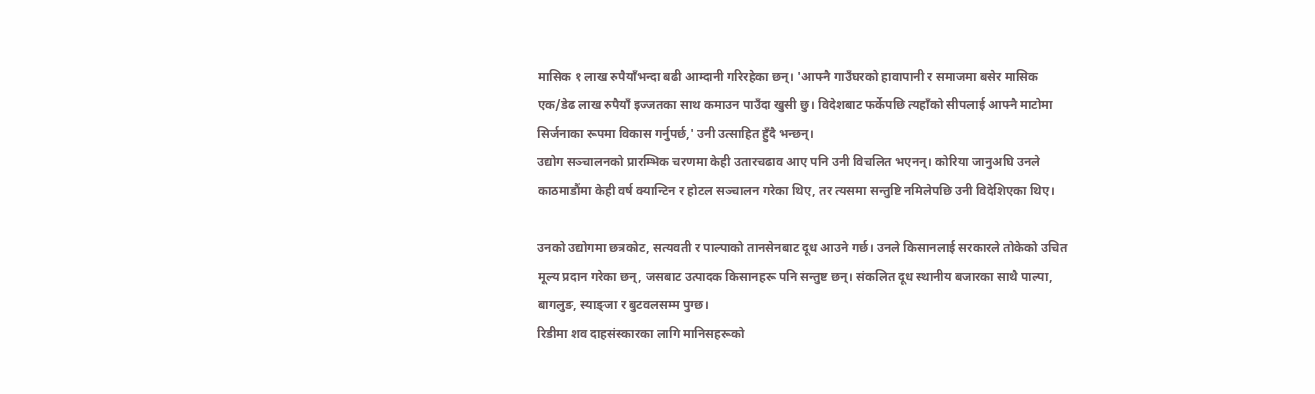मासिक १ लाख रुपैयाँभन्दा बढी आम्दानी गरिरहेका छन्। 'आफ्नै गाउँघरको हावापानी र समाजमा बसेर मासिक एक/डेढ लाख रुपैयाँ इज्जतका साथ कमाउन पाउँदा खुसी छु। विदेशबाट फर्केपछि त्यहाँको सीपलाई आफ्नै माटोमा सिर्जनाका रूपमा विकास गर्नुपर्छ,' उनी उत्साहित हुँदै भन्छन्।
उद्योग सञ्चालनको प्रारम्भिक चरणमा केही उतारचढाव आए पनि उनी विचलित भएनन्। कोरिया जानुअघि उनले काठमाडौंमा केही वर्ष क्यान्टिन र होटल सञ्चालन गरेका थिए, तर त्यसमा सन्तुष्टि नमिलेपछि उनी विदेशिएका थिए।

उनको उद्योगमा छत्रकोट, सत्यवती र पाल्पाको तानसेनबाट दूध आउने गर्छ। उनले किसानलाई सरकारले तोकेको उचित मूल्य प्रदान गरेका छन्, जसबाट उत्पादक किसानहरू पनि सन्तुष्ट छन्। संकलित दूध स्थानीय बजारका साथै पाल्पा, बागलुङ, स्याङ्जा र बुटवलसम्म पुग्छ।
रिडीमा शव दाहसंस्कारका लागि मानिसहरूको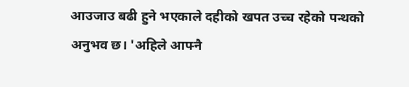आउजाउ बढी हुने भएकाले दहीको खपत उच्च रहेको पन्थको अनुभव छ। 'अहिले आफ्नै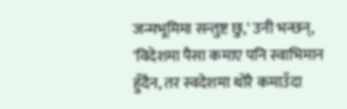जन्मभूमिमा सन्तुष्ट छु,' उनी भन्छन्, 'विदेशमा पैसा कमाए पनि स्वाभिमान हुँदैन, तर स्वदेशमा थोरै कमाउँदा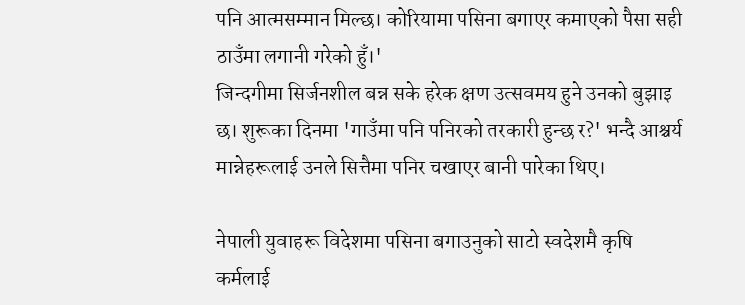पनि आत्मसम्मान मिल्छ। कोरियामा पसिना बगाएर कमाएको पैसा सही ठाउँमा लगानी गरेको हुँ।'
जिन्दगीमा सिर्जनशील बन्न सके हरेक क्षण उत्सवमय हुने उनको बुझाइ छ। शुरूका दिनमा 'गाउँमा पनि पनिरको तरकारी हुन्छ र?' भन्दै आश्चर्य मान्नेहरूलाई उनले सित्तैमा पनिर चखाएर बानी पारेका थिए।

नेपाली युवाहरू विदेशमा पसिना बगाउनुको साटो स्वदेशमै कृषि कर्मलाई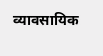व्यावसायिक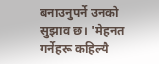बनाउनुपर्ने उनको सुझाव छ। 'मेहनत गर्नेहरू कहिल्यै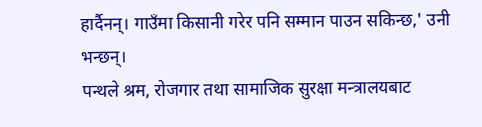हार्दैनन्। गाउँमा किसानी गरेर पनि सम्मान पाउन सकिन्छ,' उनी भन्छन्।
पन्थले श्रम, रोजगार तथा सामाजिक सुरक्षा मन्त्रालयबाट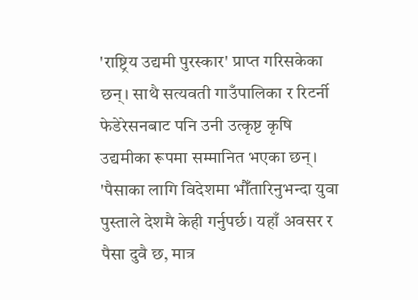'राष्ट्रिय उद्यमी पुरस्कार' प्राप्त गरिसकेका छन्। साथै सत्यवती गाउँपालिका र रिटर्नी फेडेरेसनबाट पनि उनी उत्कृष्ट कृषि उद्यमीका रूपमा सम्मानित भएका छन्। 'पैसाका लागि विदेशमा भौँतारिनुभन्दा युवा पुस्ताले देशमै केही गर्नुपर्छ। यहाँ अवसर र पैसा दुवै छ, मात्र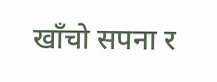खाँचो सपना र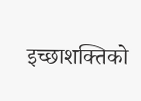इच्छाशक्तिको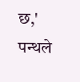छ,' पन्थले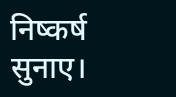निष्कर्ष सुनाए।